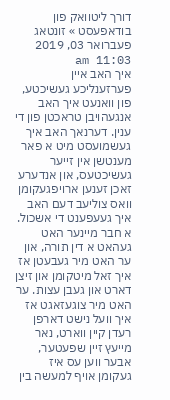דורך ליטוואק פון בודאפעסט » זונטאג פעברואר 03, 2019 11:03 am
איך האב איין פערזענליכע געשיכטע, פון וואנעט איך האב אנגעהויבן טראכטן פון די ענין. דערנאך האב איך געשמועסט מיט א פאר מענטשן אין זייער געשיכטעס, און אנדערע זאכן זענען ארויפגעקומן וואס צוליעב דעם האב איך געעפענט די אשכול.
א חבר מיינער האט געהאט א דין תורה, און ער האט מיר געבעטן אז איך זאל מיטקומן און זיצן דארט און געבן עצות. ער האט מיר צוגעזאגט אז איך וועל נישט דארפן רעדן קיין ווארט, נאר מייעץ זיין שפעטער, אבער ווען עס איז געקומן אויף למעשה בין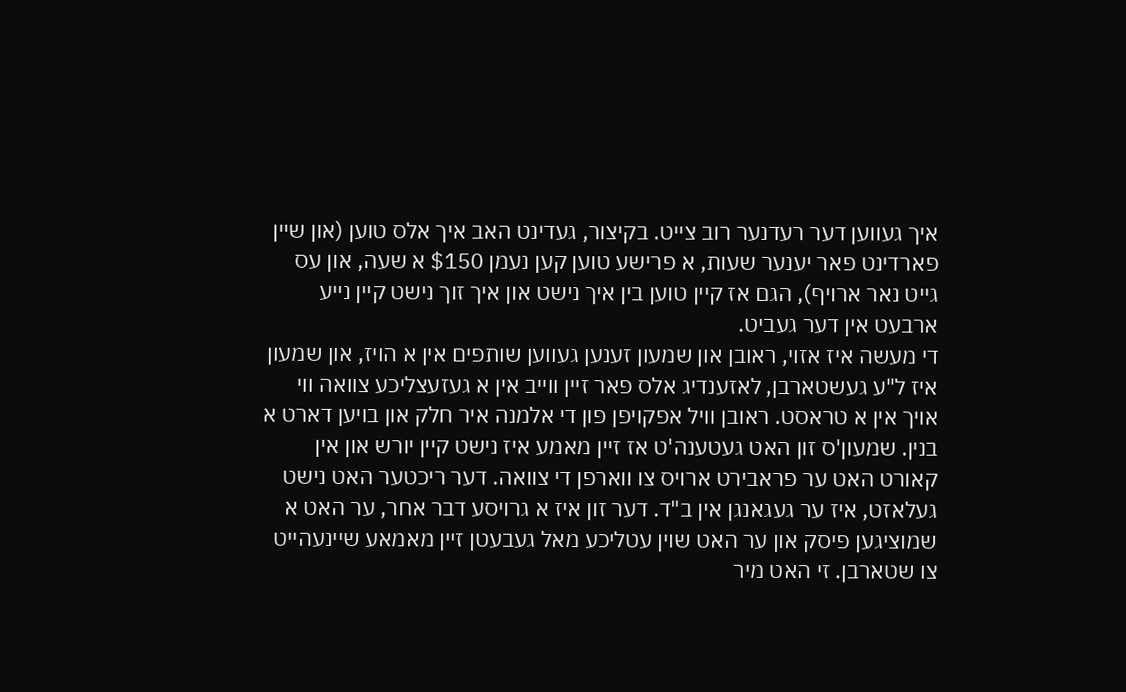איך געווען דער רעדנער רוב צייט. בקיצור, געדינט האב איך אלס טוען (און שיין פארדינט פאר יענער שעות, א פרישע טוען קען נעמן $150 א שעה, און עס גייט נאר ארויף), הגם אז קיין טוען בין איך נישט און איך זוך נישט קיין נייע ארבעט אין דער געביט.
די מעשה איז אזוי, ראובן און שמעון זענען געווען שותפים אין א הויז, און שמעון איז ל"ע געשטארבן, לאזענדיג אלס פאר זיין ווייב אין א געזעצליכע צוואה ווי אויך אין א טראסט. ראובן וויל אפקויפן פון די אלמנה איר חלק און בויען דארט א בנין. שמעון'ס זון האט געטענה'ט אז זיין מאמע איז נישט קיין יורש און אין קאורט האט ער פראבירט ארויס צו ווארפן די צוואה. דער ריכטער האט נישט געלאזט, איז ער געגאנגן אין ב"ד. דער זון איז א גרויסע דבר אחר, ער האט א שמוציגען פיסק און ער האט שוין עטליכע מאל געבעטן זיין מאמאע שיינעהייט צו שטארבן. זי האט מיר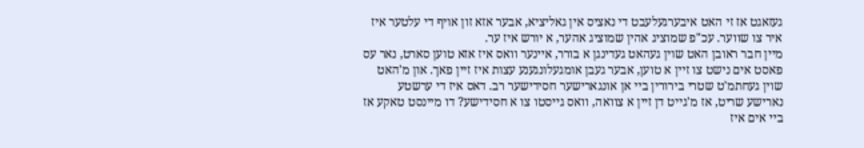געזאגט אז זי האט איבערגעלעבט די נאציס אין גאליציא, אבער אזא זון אויף די עלטער איז איר צו שווער. עכ"פ שמוציג אהין שמוציג אהער, א יורש איז ער.
מיין חבר ראובן האט שוין געהאט געדינגן א בורר, איינער וואס איז אזא טוען סארט, נאר עס פאסט אים נישט צו זיין א טוען, אבער געבן אומגעלונגענע עצות איז זיין פאך. און מ'האט שוין געחתמ'ט שטרי בירורין ביי אן אונגארישער חסידישער רב. דאס איז די ערשטע נארישע שריט, אז מ'גייט דן זיין א צוואה, וואס גייסטו צו א חסידישע? דו מיינסט טאקע אז ביי אים איז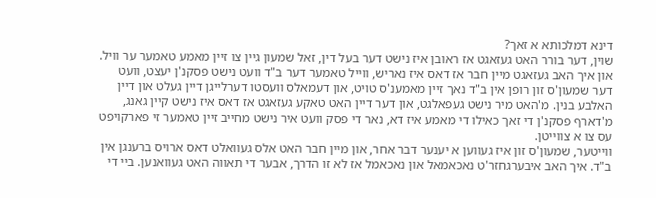דינא דמלכותא א זאך?
שוין, דער בורר האט געזאגט אז ראובן איז נישט דער בעל דין, זאל שמעון גיין צו זיין מאמע טאמער ער וויל. און איך האב געזאגט מיין חבר אז דאס איז נאריש, ווייל טאמער דער ב"ד וועט נישט פסקנ'ן יעצט, וועט דער שמעון'ס זון רופן אין ב"ד נאך זיין מאמענ'ס טויט, און דעמאלס וועסטו דערלייגן דיין געלט און דיין האלבע בנין. מ'האט מיר נישט געפאלגט, און דער דיין האט טאקע געזאגט אז דאס איז נישט קיין גאנג, מ'דארף פסקנ'ן די זאך כאילו די מאמע איז דא, נאר די פסק וועט איר נישט מחייב זיין טאמער זי פארקויפט עס צו א צווייטן.
ווייטער, שמעון'ס זון איז געווען א יענער דבר אחר, און מיין חבר האט אלס געוואלט דאס ארויס ברענגן אין ב"ד. איך האב איבערגחזר'ט נאכאמאל און נאכאמל אז לא זו הדרך, אבער די תאווה האט געוואנען. ביי די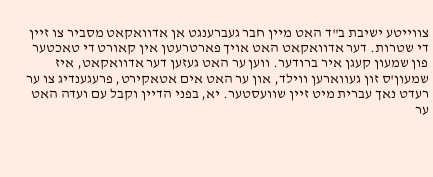צווייטע ישיבת ב"ד האט מיין חבר געברענגט אן אדוואקאט מסביר צו זיין די שטרות. דער אדוואקאט האט אויך פארטרעטן אין קאורט די טאכטער פון שמעון קעגן איר ברודער. ווען ער האט געזען דער אדוואקאט, איז שמעון'ס זון געווארען ווילד, און ער האט אים אטאקירט, פרעגענדיג צו ער רעדט נאך עברית מיט זיין שוועסטער. יא, בפני הדיין וקבל עם ועדה האט ער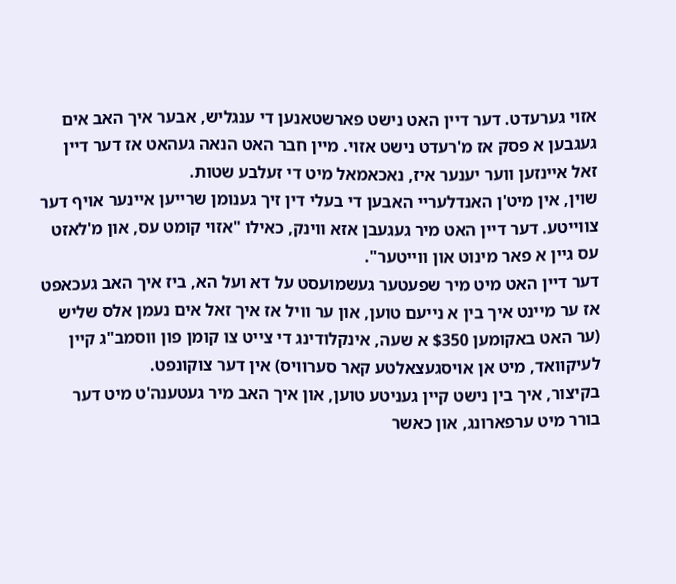אזוי גערעדט. דער דיין האט נישט פארשטאנען די ענגליש, אבער איך האב אים געגבען א פסק אז מ'רעדט נישט אזוי. מיין חבר האט הנאה געהאט אז דער דיין זאל איינזען ווער יענער איז, נאכאמאל מיט די זעלבע שטות.
שוין, אין מיט'ן האנדלעריי האבען די בעלי דין זיך גענומן שרייען איינער אויף דער צווייטע. דער דיין האט מיר געגעבן אזא ווינק, כאילו "אזוי קומט עס, און מ'לאזט עס גיין א פאר מינוט און ווייטער".
דער דיין האט מיט מיר שפעטער געשמועסט על דא ועל הא, ביז איך האב געכאפט אז ער מיינט איך בין א נייעם טוען, און ער וויל אז איך זאל אים נעמן אלס שליש (ער האט באקומען $350 א שעה, אינקלודינג די צייט צו קומן פון ווסמב"ג קיין לעיקוואד, מיט אן אויסגעצאלטע קאר סערוויס) אין דער צוקונפט.
בקיצור, איך בין נישט קיין געניטע טוען, און איך האב מיר געטענה'ט מיט דער בורר מיט ערפארונג, און כאשר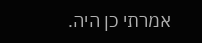אמרתי כן היה.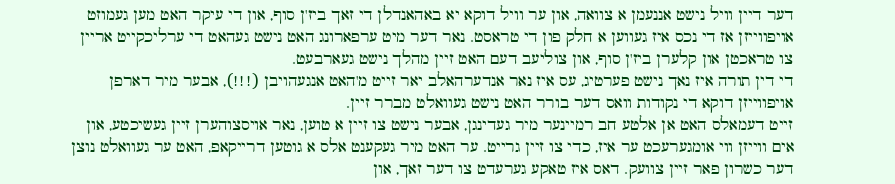דער דיין וויל נישט אננעמן א צוואה, און ער וויל דוקא יא באהאנדלן די זאך ביז'ן סוף, און די עיקר האט מען געמוזט אויפווייזן אז די נכס איז געווען א חלק פון די טראסט. נאר דער מיט ערפארונג האט נישט געהאט די ערליכקייט אריין צו טראכטן און קלערן ביז'ן סוף, און צוליעב דעם האט זיין מהלך נישט געארבעט.
די דין תורה איז נאך נישט פערטיג, עס איז נאר אנדערהאלב יאר זייט מ'האט אנגעהויבן (!!!), אבער מיר דארפן אויפווייזן דוקא די נקודות וואס דער בורר האט נישט געוואלט מברר זיין.
זייט דעמאלס האט אן אלטע חב רמיינער מיר געדינגן, אבער נישט צו זיין א טוען, נאר אויסצוהערן זיין געשיכטע, און אים ווייזן ווי אומגערעכט ער איז, כדי צו זיין גרייט. ער האט מיר געקענט אלס א גוטען דרייקאפ, האט ער געוואלט נוצן דער כשרון פאר זיין צוועק. דאס איז טאקע גערעדט צו דער זאך, און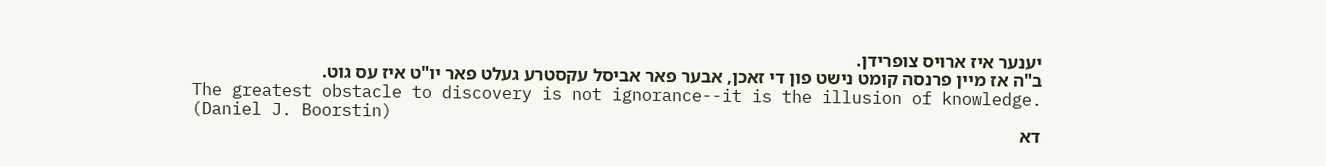יענער איז ארויס צופרידן.
ב"ה אז מיין פרנסה קומט נישט פון די זאכן, אבער פאר אביסל עקסטרע געלט פאר יו"ט איז עס גוט.
The greatest obstacle to discovery is not ignorance--it is the illusion of knowledge.
(Daniel J. Boorstin)
דא